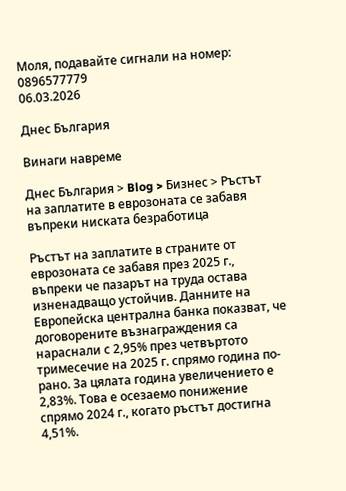Моля, подавайте сигнали на номер: 0896577779
06.03.2026

Днес България

Винаги навреме

Днес България > Blog > Бизнес > Ръстът на заплатите в еврозоната се забавя въпреки ниската безработица

Ръстът на заплатите в страните от еврозоната се забавя през 2025 г., въпреки че пазарът на труда остава изненадващо устойчив. Данните на Европейска централна банка показват, че договорените възнаграждения са нараснали с 2,95% през четвъртото тримесечие на 2025 г. спрямо година по-рано. За цялата година увеличението е 2,83%. Това е осезаемо понижение спрямо 2024 г., когато ръстът достигна 4,51%.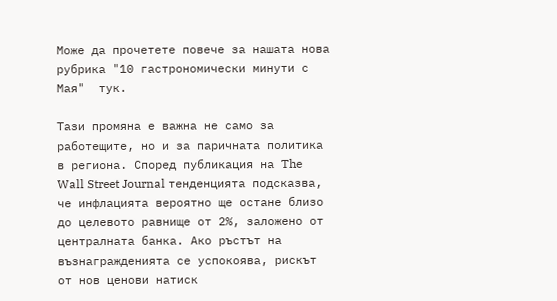Може да прочетете повече за нашата нова рубрика "10 гастрономически минути с Мая"  тук.

Тази промяна е важна не само за работещите, но и за паричната политика в региона. Според публикация на The Wall Street Journal тенденцията подсказва, че инфлацията вероятно ще остане близо до целевото равнище от 2%, заложено от централната банка. Ако ръстът на възнагражденията се успокоява, рискът от нов ценови натиск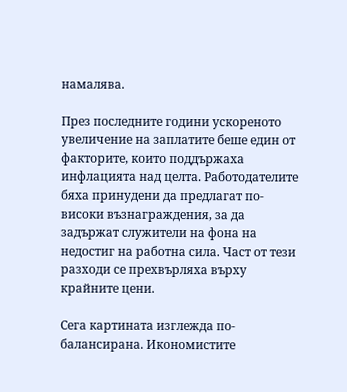намалява.

През последните години ускореното увеличение на заплатите беше един от факторите, които поддържаха инфлацията над целта. Работодателите бяха принудени да предлагат по-високи възнаграждения, за да задържат служители на фона на недостиг на работна сила. Част от тези разходи се прехвърляха върху крайните цени.

Сега картината изглежда по-балансирана. Икономистите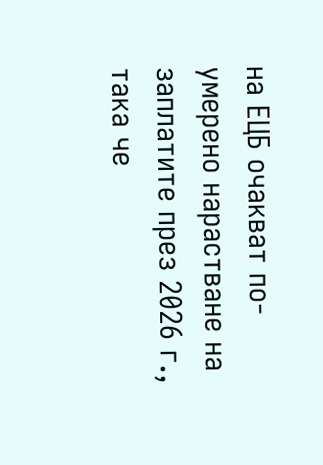на ЕЦБ очакват по-умерено нарастване на заплатите през 2026 г., така че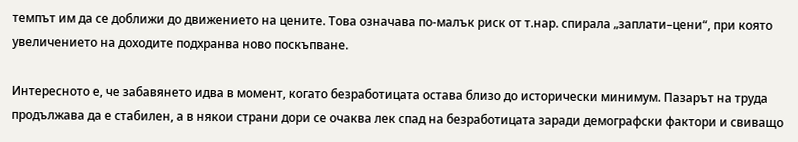темпът им да се доближи до движението на цените. Това означава по-малък риск от т.нар. спирала „заплати–цени“, при която увеличението на доходите подхранва ново поскъпване.

Интересното е, че забавянето идва в момент, когато безработицата остава близо до исторически минимум. Пазарът на труда продължава да е стабилен, а в някои страни дори се очаква лек спад на безработицата заради демографски фактори и свиващо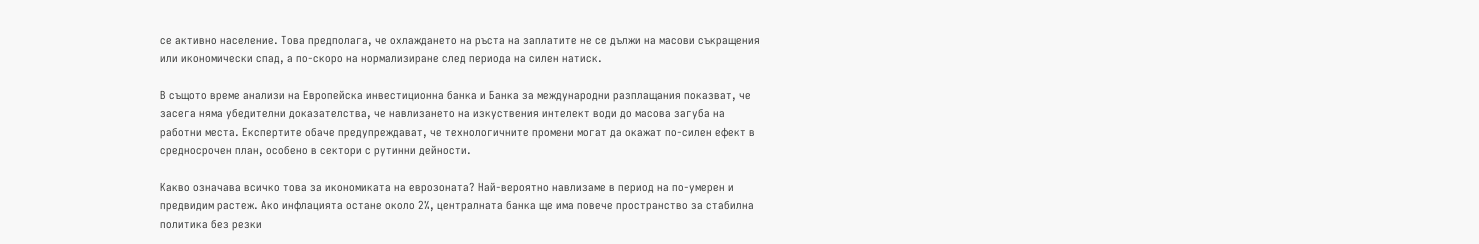се активно население. Това предполага, че охлаждането на ръста на заплатите не се дължи на масови съкращения или икономически спад, а по-скоро на нормализиране след периода на силен натиск.

В същото време анализи на Европейска инвестиционна банка и Банка за международни разплащания показват, че засега няма убедителни доказателства, че навлизането на изкуствения интелект води до масова загуба на работни места. Експертите обаче предупреждават, че технологичните промени могат да окажат по-силен ефект в средносрочен план, особено в сектори с рутинни дейности.

Какво означава всичко това за икономиката на еврозоната? Най-вероятно навлизаме в период на по-умерен и предвидим растеж. Ако инфлацията остане около 2%, централната банка ще има повече пространство за стабилна политика без резки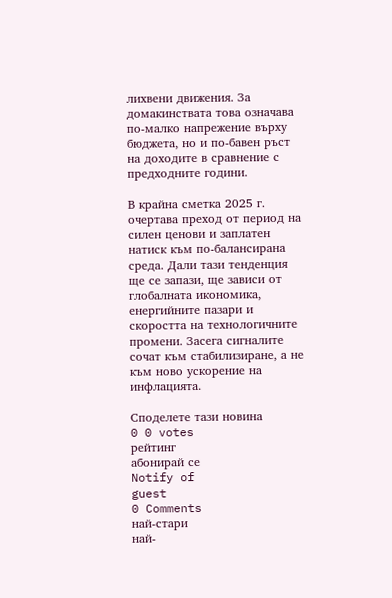лихвени движения. За домакинствата това означава по-малко напрежение върху бюджета, но и по-бавен ръст на доходите в сравнение с предходните години.

В крайна сметка 2025 г. очертава преход от период на силен ценови и заплатен натиск към по-балансирана среда. Дали тази тенденция ще се запази, ще зависи от глобалната икономика, енергийните пазари и скоростта на технологичните промени. Засега сигналите сочат към стабилизиране, а не към ново ускорение на инфлацията.

Споделете тази новина
0 0 votes
рейтинг
абонирай се
Notify of
guest
0 Comments
най-стари
най-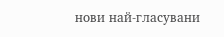нови най-гласувани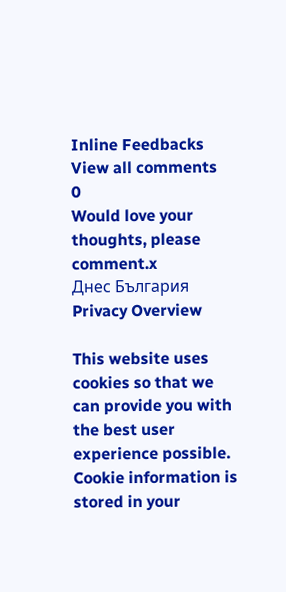Inline Feedbacks
View all comments
0
Would love your thoughts, please comment.x
Днес България
Privacy Overview

This website uses cookies so that we can provide you with the best user experience possible. Cookie information is stored in your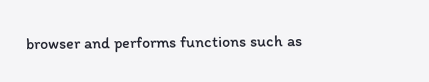browser and performs functions such as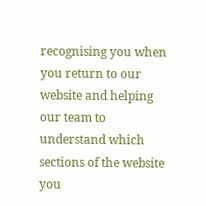recognising you when you return to our website and helping our team to understand which sections of the website you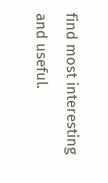find most interesting and useful.